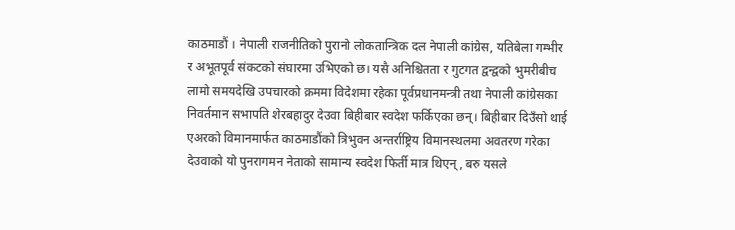काठमाडौं । नेपाली राजनीतिको पुरानो लोकतान्त्रिक दल नेपाली कांग्रेस, यतिबेला गम्भीर र अभूतपूर्व संकटको संघारमा उभिएको छ। यसै अनिश्चितता र गुटगत द्वन्द्वको भुमरीबीच लामो समयदेखि उपचारको क्रममा विदेशमा रहेका पूर्वप्रधानमन्त्री तथा नेपाली कांग्रेसका निवर्तमान सभापति शेरबहादुर देउवा बिहीबार स्वदेश फर्किएका छन्। बिहीबार दिउँसो थाई एअरको विमानमार्फत काठमाडौंको त्रिभुवन अन्तर्राष्ट्रिय विमानस्थलमा अवतरण गरेका देउवाको यो पुनरागमन नेताको सामान्य स्वदेश फिर्ती मात्र थिएन्, बरु यसले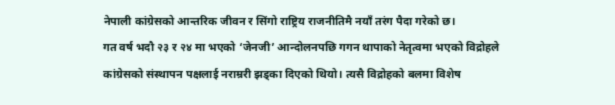नेपाली कांग्रेसको आन्तरिक जीवन र सिंगो राष्ट्रिय राजनीतिमै नयाँ तरंग पैदा गरेको छ।
गत वर्ष भदौ २३ र २४ मा भएको ‘जेनजी’ आन्दोलनपछि गगन थापाको नेतृत्वमा भएको विद्रोहले कांग्रेसको संस्थापन पक्षलाई नराम्ररी झड्का दिएको थियो। त्यसै विद्रोहको बलमा विशेष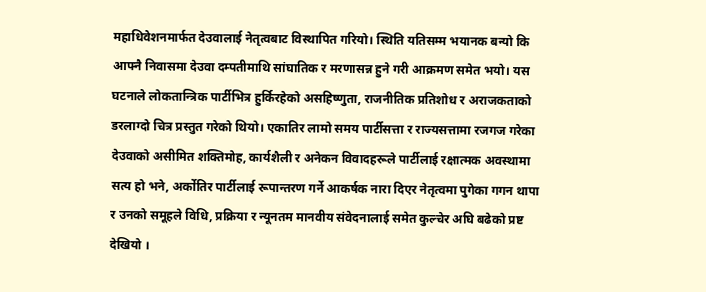महाधिवेशनमार्फत देउवालाई नेतृत्वबाट विस्थापित गरियो। स्थिति यतिसम्म भयानक बन्यो कि आफ्नै निवासमा देउवा दम्पतीमाथि सांघातिक र मरणासन्न हुने गरी आक्रमण समेत भयो। यस घटनाले लोकतान्त्रिक पार्टीभित्र हुर्किरहेको असहिष्णुता, राजनीतिक प्रतिशोध र अराजकताको डरलाग्दो चित्र प्रस्तुत गरेको थियो। एकातिर लामो समय पार्टीसत्ता र राज्यसत्तामा रजगज गरेका देउवाको असीमित शक्तिमोह, कार्यशैली र अनेकन विवादहरूले पार्टीलाई रक्षात्मक अवस्थामा सत्य हो भने, अर्कोतिर पार्टीलाई रूपान्तरण गर्ने आकर्षक नारा दिएर नेतृत्वमा पुगेका गगन थापा र उनको समूहले विधि, प्रक्रिया र न्यूनतम मानवीय संवेदनालाई समेत कुल्चेर अघि बढेको प्रष्ट देखियो ।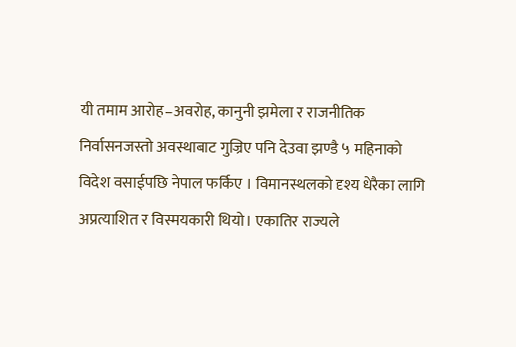यी तमाम आरोह–अवरोह, कानुनी झमेला र राजनीतिक निर्वासनजस्तो अवस्थाबाट गुज्रिए पनि देउवा झण्डै ५ महिनाको विदेश वसाईपछि नेपाल फर्किए । विमानस्थलको दृश्य धेरैका लागि अप्रत्याशित र विस्मयकारी थियो। एकातिर राज्यले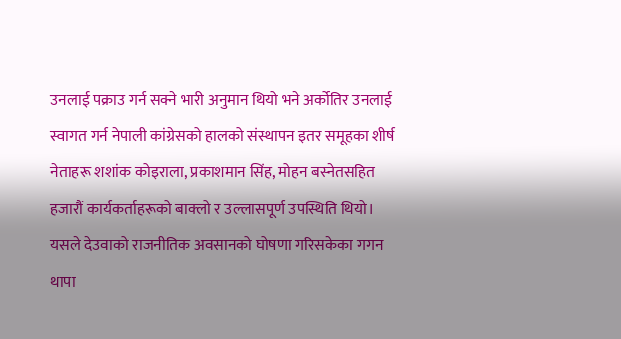उनलाई पक्राउ गर्न सक्ने भारी अनुमान थियो भने अर्कोतिर उनलाई स्वागत गर्न नेपाली कांग्रेसको हालको संस्थापन इतर समूहका शीर्ष नेताहरू शशांक कोइराला, प्रकाशमान सिंह, मोहन बस्नेतसहित हजारौं कार्यकर्ताहरूको बाक्लो र उल्लासपूर्ण उपस्थिति थियो।
यसले देउवाको राजनीतिक अवसानको घोषणा गरिसकेका गगन थापा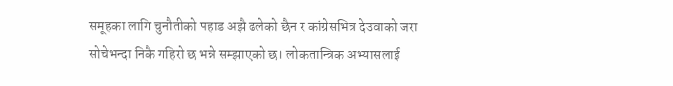समूहका लागि चुनौतीको पहाड अझै ढलेको छैन र कांग्रेसभित्र देउवाको जरा सोचेभन्दा निकै गहिरो छ भन्ने सम्झाएको छ। लोकतान्त्रिक अभ्यासलाई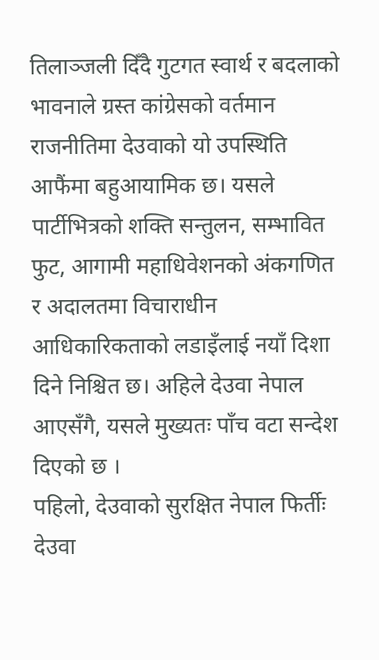तिलाञ्जली दिँदै गुटगत स्वार्थ र बदलाको भावनाले ग्रस्त कांग्रेसको वर्तमान राजनीतिमा देउवाको यो उपस्थिति आफैंमा बहुआयामिक छ। यसले पार्टीभित्रको शक्ति सन्तुलन, सम्भावित फुट, आगामी महाधिवेशनको अंकगणित र अदालतमा विचाराधीन आधिकारिकताको लडाइँलाई नयाँ दिशा दिने निश्चित छ। अहिले देउवा नेपाल आएसँगै, यसले मुख्यतः पाँच वटा सन्देश दिएको छ ।
पहिलो, देउवाको सुरक्षित नेपाल फिर्तीः
देउवा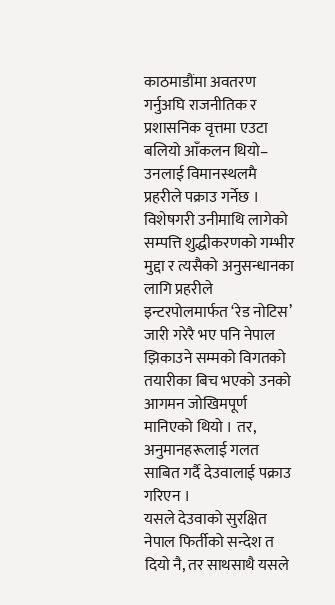काठमाडौंमा अवतरण गर्नुअघि राजनीतिक र प्रशासनिक वृत्तमा एउटा बलियो आँकलन थियो– उनलाई विमानस्थलमै प्रहरीले पक्राउ गर्नेछ । विशेषगरी उनीमाथि लागेको सम्पत्ति शुद्धीकरणको गम्भीर मुद्दा र त्यसैको अनुसन्धानका लागि प्रहरीले इन्टरपोलमार्फत ‘रेड नोटिस’ जारी गरेरै भए पनि नेपाल झिकाउने सम्मको विगतको तयारीका बिच भएको उनको आगमन जोखिमपूर्ण मानिएको थियो । तर, अनुमानहरूलाई गलत साबित गर्दै देउवालाई पक्राउ गरिएन ।
यसले देउवाको सुरक्षित नेपाल फिर्तीको सन्देश त दियो नै, तर साथसाथै यसले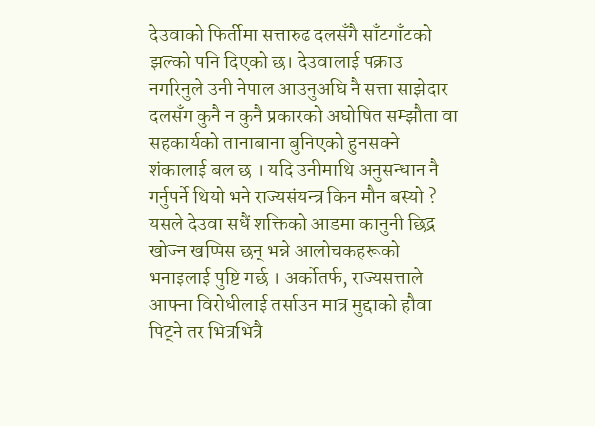देउवाको फिर्तीमा सत्तारुढ दलसँगै साँटगाँटको झल्को पनि दिएको छ। देउवालाई पक्राउ नगरिनुले उनी नेपाल आउनुअघि नै सत्ता साझेदार दलसँग कुनै न कुनै प्रकारको अघोषित सम्झौता वा सहकार्यको तानाबाना बुनिएको हुनसक्ने शंकालाई बल छ । यदि उनीमाथि अनुसन्धान नै गर्नुपर्ने थियो भने राज्यसंयन्त्र किन मौन बस्यो ? यसले देउवा सधैं शक्तिको आडमा कानुनी छिद्र खोज्न खप्पिस छन् भन्ने आलोचकहरूको भनाइलाई पुष्टि गर्छ । अर्कोतर्फ, राज्यसत्ताले आफ्ना विरोधीलाई तर्साउन मात्र मुद्दाको हौवा पिट्ने तर भित्रभित्रै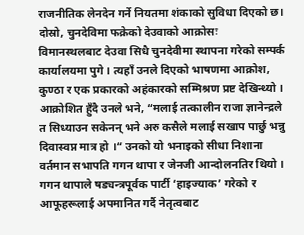राजनीतिक लेनदेन गर्ने नियतमा शंकाको सुविधा दिएको छ।
दोस्रो, चुनदेविमा फक्रेको देउवाको आक्रोसः
विमानस्थलबाट देउवा सिधै चुनदेवीमा स्थापना गरेको सम्पर्क कार्यालयमा पुगे । त्यहाँ उनले दिएको भाषणमा आक्रोश, कुण्ठा र एक प्रकारको अहंकारको सम्मिश्रण प्रष्ट देखिन्थ्यो । आक्रोशित हुँदै उनले भने, “मलाई तत्कालीन राजा ज्ञानेन्द्रले त सिध्याउन सकेनन् भने अरु कसैले मलाई सखाप पार्छु भन्नु दिवास्वप्न मात्र हो ।“ उनको यो भनाइको सीधा निशाना वर्तमान सभापति गगन थापा र जेनजी आन्दोलनतिर थियो । गगन थापाले षड्यन्त्रपूर्वक पार्टी ‘हाइज्याक’ गरेको र आफूहरूलाई अपमानित गर्दै नेतृत्वबाट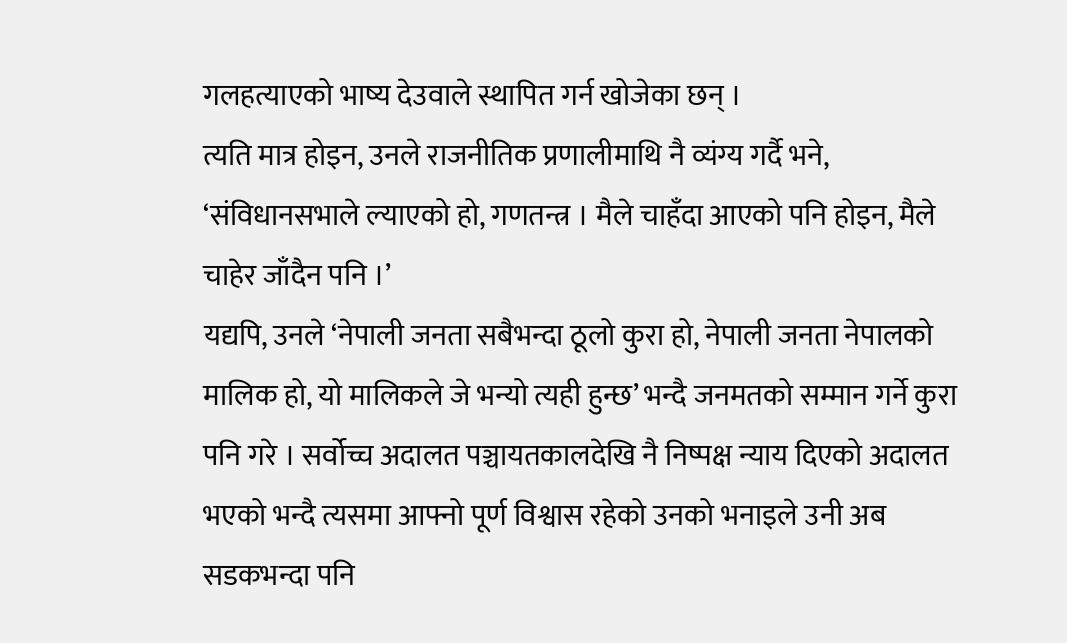गलहत्याएको भाष्य देउवाले स्थापित गर्न खोजेका छन् ।
त्यति मात्र होइन, उनले राजनीतिक प्रणालीमाथि नै व्यंग्य गर्दै भने, ‘संविधानसभाले ल्याएको हो, गणतन्त्र । मैले चाहँदा आएको पनि होइन, मैले चाहेर जाँदैन पनि ।’
यद्यपि, उनले ‘नेपाली जनता सबैभन्दा ठूलो कुरा हो, नेपाली जनता नेपालको मालिक हो, यो मालिकले जे भन्यो त्यही हुन्छ’ भन्दै जनमतको सम्मान गर्ने कुरा पनि गरे । सर्वोच्च अदालत पञ्चायतकालदेखि नै निष्पक्ष न्याय दिएको अदालत भएको भन्दै त्यसमा आफ्नो पूर्ण विश्वास रहेको उनको भनाइले उनी अब सडकभन्दा पनि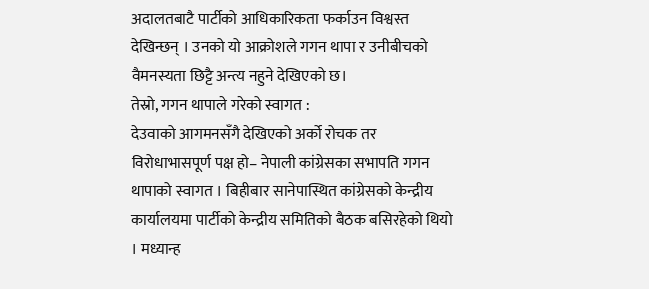अदालतबाटै पार्टीको आधिकारिकता फर्काउन विश्वस्त देखिन्छन् । उनको यो आक्रोशले गगन थापा र उनीबीचको वैमनस्यता छिट्टै अन्त्य नहुने देखिएको छ।
तेस्रो, गगन थापाले गरेको स्वागत :
देउवाको आगमनसँगै देखिएको अर्को रोचक तर विरोधाभासपूर्ण पक्ष हो– नेपाली कांग्रेसका सभापति गगन थापाको स्वागत । बिहीबार सानेपास्थित कांग्रेसको केन्द्रीय कार्यालयमा पार्टीको केन्द्रीय समितिको बैठक बसिरहेको थियो । मध्यान्ह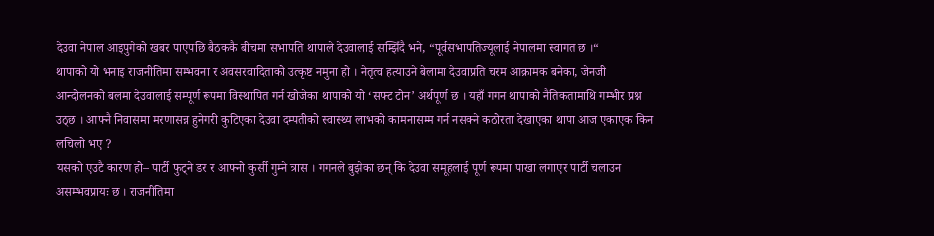देउवा नेपाल आइपुगेको खबर पाएपछि बैठककै बीचमा सभापति थापाले देउवालाई सम्झिँदै भने, “पूर्वसभापतिज्यूलाई नेपालमा स्वागत छ ।“
थापाको यो भनाइ राजनीतिमा सम्भवना र अवसरवादिताको उत्कृष्ट नमुना हो । नेतृत्व हत्याउने बेलामा देउवाप्रति चरम आक्रामक बनेका, जेनजी आन्दोलनको बलमा देउवालाई सम्पूर्ण रूपमा विस्थापित गर्न खोजेका थापाको यो ‘सफ्ट टोन’ अर्थपूर्ण छ । यहाँ गगन थापाको नैतिकतामाथि गम्भीर प्रश्न उठ्छ । आफ्नै निवासमा मरणासन्न हुनेगरी कुटिएका देउवा दम्पतीको स्वास्थ्य लाभको कामनासम्म गर्न नसक्ने कठोरता देखाएका थापा आज एकाएक किन लचिलो भए ?
यसको एउटै कारण हो– पार्टी फुट्ने डर र आफ्नो कुर्सी गुम्ने त्रास । गगनले बुझेका छन् कि देउवा समूहलाई पूर्ण रूपमा पाखा लगाएर पार्टी चलाउन असम्भवप्रायः छ । राजनीतिमा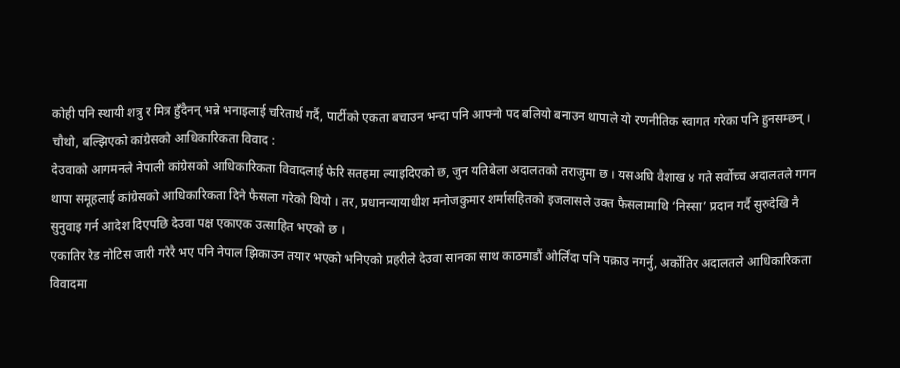कोही पनि स्थायी शत्रु र मित्र हुँदैनन् भन्ने भनाइलाई चरितार्थ गर्दै, पार्टीको एकता बचाउन भन्दा पनि आफ्नो पद बलियो बनाउन थापाले यो रणनीतिक स्वागत गरेका पनि हुनसम्छन् ।
चौथो, बल्झिएको कांग्रेसको आधिकारिकता विवाद :
देउवाको आगमनले नेपाली कांग्रेसको आधिकारिकता विवादलाई फेरि सतहमा ल्याइदिएको छ, जुन यतिबेला अदालतको तराजुमा छ । यसअघि वैशाख ४ गते सर्वोच्च अदालतले गगन थापा समूहलाई कांग्रेसको आधिकारिकता दिने फैसला गरेको थियो । तर, प्रधानन्यायाधीश मनोजकुमार शर्मासहितको इजलासले उक्त फैसलामाथि ‘निस्सा’ प्रदान गर्दै सुरुदेखि नै सुनुवाइ गर्न आदेश दिएपछि देउवा पक्ष एकाएक उत्साहित भएको छ ।
एकातिर रेड नोटिस जारी गरेरै भए पनि नेपाल झिकाउन तयार भएको भनिएको प्रहरीले देउवा सानका साथ काठमाडौं ओर्लिंदा पनि पक्राउ नगर्नु, अर्कोतिर अदालतले आधिकारिकता विवादमा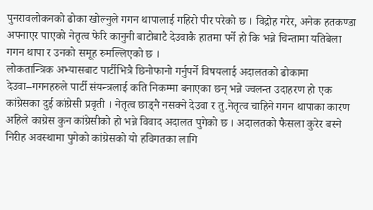पुनरावलोकनको ढोका खोल्नुले गगन थापालाई गहिरो पीर परेको छ । विद्रोह गरेर, अनेक हतकण्डा अपनाएर पाएको नेतृत्व फेरि कानुनी बाटोबाटै देउवाकै हातमा पर्ने हो कि भन्ने चिन्तामा यतिबेला गगन थापा र उनको समूह रुमल्लिएको छ ।
लोकतान्त्रिक अभ्यासबाट पार्टीभित्रै छिनोफानो गर्नुपर्ने विषयलाई अदालतको ढोकामा देउवा–गगनहरुले पार्टी संयन्त्रलाई कति निकम्मा बनाएका छन् भन्ने ज्वलन्त उदाहरण हो एक कांग्रेसका दुई कांग्रेसी प्रवृती । नेतृत्व छाड्नै नसक्ने देउवा र तु.नेतृत्व चाहिने गगन थापाका कारण अहिले काग्रेस कुन कांग्रेसीको हो भन्ने विवाद अदालत पुगेको छ । अदालतको फैसला कुरेर बस्ने निरीह अवस्थामा पुगेको कांग्रेसको यो हविगतका लागि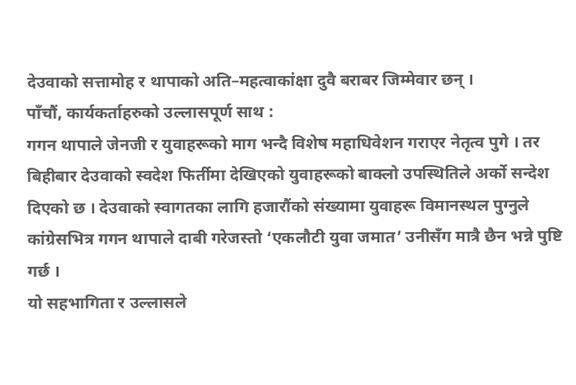देउवाको सत्तामोह र थापाको अति–महत्वाकांक्षा दुवै बराबर जिम्मेवार छन् ।
पाँचौं, कार्यकर्ताहरुको उल्लासपूर्ण साथ :
गगन थापाले जेनजी र युवाहरूको माग भन्दै विशेष महाधिवेशन गराएर नेतृत्व पुगे । तर बिहीबार देउवाको स्वदेश फिर्तीमा देखिएको युवाहरूको बाक्लो उपस्थितिले अर्को सन्देश दिएको छ । देउवाको स्वागतका लागि हजारौंको संख्यामा युवाहरू विमानस्थल पुग्नुले कांग्रेसभित्र गगन थापाले दाबी गरेजस्तो ‘एकलौटी युवा जमात’ उनीसँग मात्रै छैन भन्ने पुष्टि गर्छ ।
यो सहभागिता र उल्लासले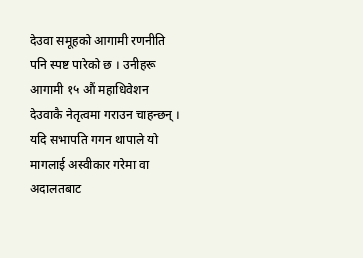देउवा समूहको आगामी रणनीति पनि स्पष्ट पारेको छ । उनीहरू आगामी १५ औं महाधिवेशन देउवाकै नेतृत्वमा गराउन चाहन्छन् । यदि सभापति गगन थापाले यो मागलाई अस्वीकार गरेमा वा अदालतबाट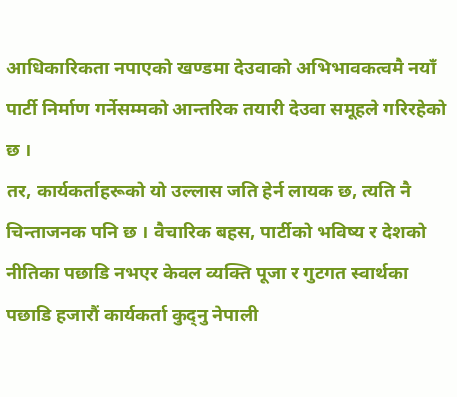आधिकारिकता नपाएको खण्डमा देउवाको अभिभावकत्वमै नयाँ पार्टी निर्माण गर्नेसम्मको आन्तरिक तयारी देउवा समूहले गरिरहेको छ ।
तर, कार्यकर्ताहरूको यो उल्लास जति हेर्न लायक छ, त्यति नै चिन्ताजनक पनि छ । वैचारिक बहस, पार्टीको भविष्य र देशको नीतिका पछाडि नभएर केवल व्यक्ति पूजा र गुटगत स्वार्थका पछाडि हजारौं कार्यकर्ता कुद्नु नेपाली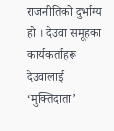राजनीतिको दुर्भाग्य हो । देउवा समूहका कार्यकर्ताहरू देउवालाई ‘मुक्तिदाता’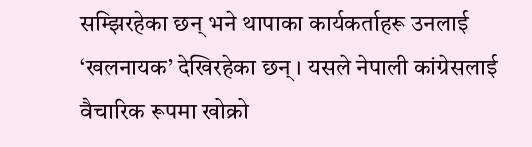सम्झिरहेका छन् भने थापाका कार्यकर्ताहरू उनलाई ‘खलनायक’ देखिरहेका छन् । यसले नेपाली कांग्रेसलाई वैचारिक रूपमा खोक्रो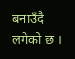बनाउँदै लगेको छ ।